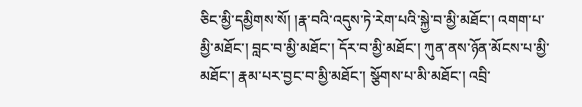ཅིང་མྱི་དམྱིགས་སོ། །རྣ་བའི་འདུས་ཏེ་རེག་པའི་སྐྱེ་བ་མྱི་མཐོང་། འགག་པ་མྱི་མཐོང་། བླང་བ་མྱི་མཐོང་། དོར་བ་མྱི་མཐོང་། ཀུན་ནས་ཉོན་མོངས་པ་མྱི་མཐོང་། རྣམ་པར་བྱང་བ་མྱི་མཐོང་། སྩོགས་པ་མི་མཐོང་། འབྲི་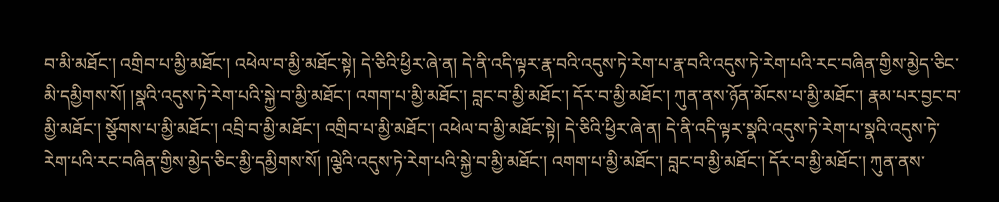བ་མི་མཐོང་། འགྲིབ་པ་མྱི་མཐོང་། འཕེལ་བ་མྱི་མཐོང་སྟེ། དེ་ཅིའི་ཕྱིར་ཞེ་ན། དེ་ནི་འདི་ལྟར་རྣ་བའི་འདུས་ཏེ་རེག་པ་རྣ་བའི་འདུས་ཏེ་རེག་པའི་རང་བཞིན་གྱིས་མྱེད་ཅིང་མི་དམྱིགས་སོ། །སྣའི་འདུས་ཏེ་རེག་པའི་སྐྱེ་བ་མྱི་མཐོང་། འགག་པ་མྱི་མཐོང་། བླང་བ་མྱི་མཐོང་། དོར་བ་མྱི་མཐོང་། ཀུན་ནས་ཉོན་མོངས་པ་མྱི་མཐོང་། རྣམ་པར་བྱང་བ་མྱི་མཐོང་། སྩོགས་པ་མྱི་མཐོང་། འབྲི་བ་མྱི་མཐོང་། འགྲིབ་པ་མྱི་མཐོང་། འཕེལ་བ་མྱི་མཐོང་སྟེ། དེ་ཅིའི་ཕྱིར་ཞེ་ན། དེ་ནི་འདི་ལྟར་སྣའི་འདུས་ཏེ་རེག་པ་སྣའི་འདུས་ཏེ་རེག་པའི་རང་བཞིན་གྱིས་མྱེད་ཅིང་མྱི་དམྱིགས་སོ། །ལྕེའི་འདུས་ཏེ་རེག་པའི་སྐྱེ་བ་མྱི་མཐོང་། འགག་པ་མྱི་མཐོང་། བླང་བ་མྱི་མཐོང་། དོར་བ་མྱི་མཐོང་། ཀུན་ནས་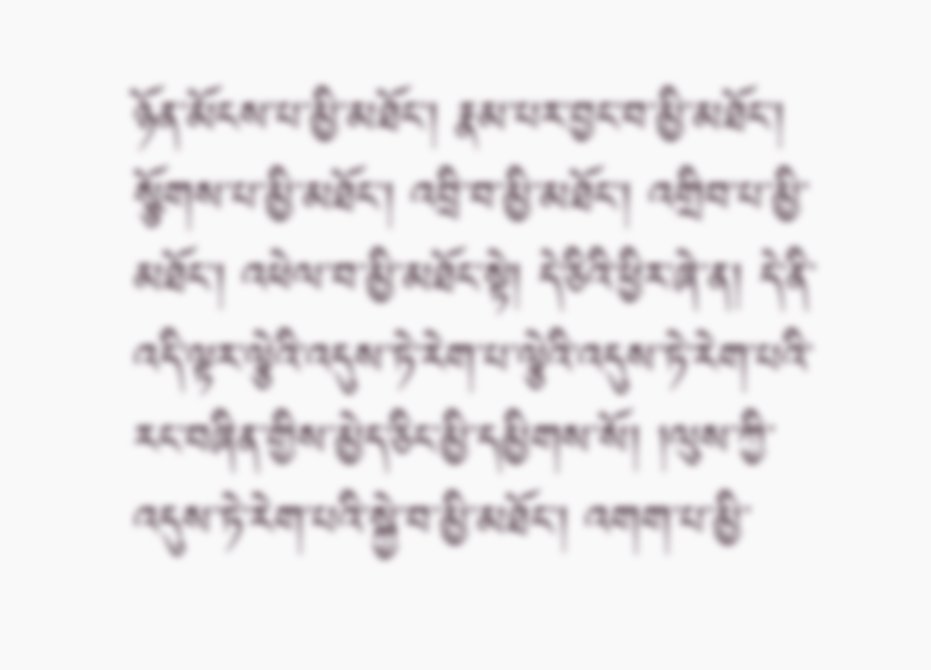ཉོན་མོངས་པ་མྱི་མཐོང་། རྣམ་པར་བྱང་བ་མྱི་མཐོང་། སྩོགས་པ་མྱི་མཐོང་། འབྲི་བ་མྱི་མཐོང་། འགྲིབ་པ་མྱི་མཐོང་། འཕེལ་བ་མྱི་མཐོང་སྟེ། དེ་ཅིའི་ཕྱིར་ཞེ་ན། དེ་ནི་འདི་ལྟར་ལྕེའི་འདུས་ཏེ་རེག་པ་ལྕེའི་འདུས་ཏེ་རེག་པའི་རང་བཞིན་གྱིས་མྱེད་ཅིང་མྱི་དམྱིགས་སོ། །ལུས་ཀྱི་འདུས་ཏེ་རེག་པའི་སྐྱེ་བ་མྱི་མཐོང་། འགག་པ་མྱི་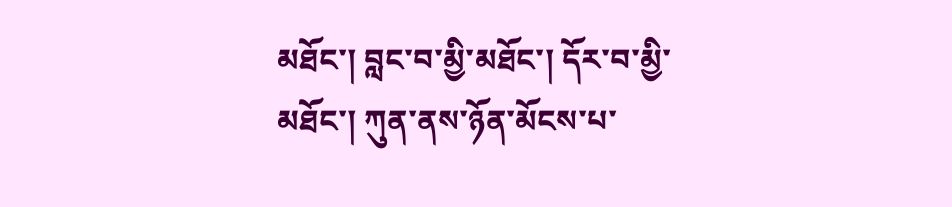མཐོང་། བླང་བ་མྱི་མཐོང་། དོར་བ་མྱི་མཐོང་། ཀུན་ནས་ཉོན་མོངས་པ་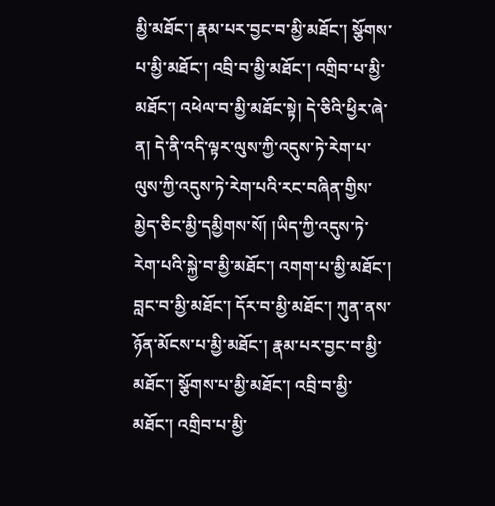མྱི་མཐོང་། རྣམ་པར་བྱང་བ་མྱི་མཐོང་། སྩོགས་པ་མྱི་མཐོང་། འབྲི་བ་མྱི་མཐོང་། འགྲིབ་པ་མྱི་མཐོང་། འཕེལ་བ་མྱི་མཐོང་སྟེ། དེ་ཅིའི་ཕྱིར་ཞེ་ན། དེ་ནི་འདི་ལྟར་ལུས་ཀྱི་འདུས་ཏེ་རེག་པ་ལུས་ཀྱི་འདུས་ཏེ་རེག་པའི་རང་བཞིན་གྱིས་མྱེད་ཅིང་མྱི་དམྱིགས་སོ། །ཡིད་ཀྱི་འདུས་ཏེ་རེག་པའི་སྐྱེ་བ་མྱི་མཐོང་། འགག་པ་མྱི་མཐོང་། བླང་བ་མྱི་མཐོང་། དོར་བ་མྱི་མཐོང་། ཀུན་ནས་ཉོན་མོངས་པ་མྱི་མཐོང་། རྣམ་པར་བྱང་བ་མྱི་མཐོང་། སྩོགས་པ་མྱི་མཐོང་། འབྲི་བ་མྱི་མཐོང་། འགྲིབ་པ་མྱི་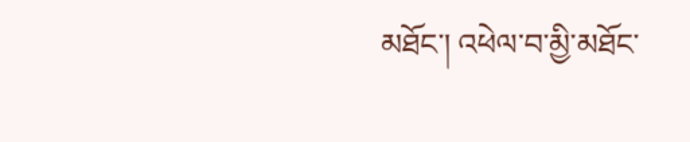མཐོང་། འཕེལ་བ་མྱི་མཐོང་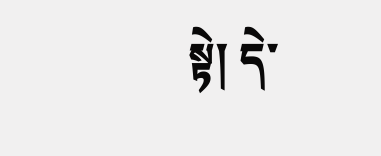སྟེ། དེ་